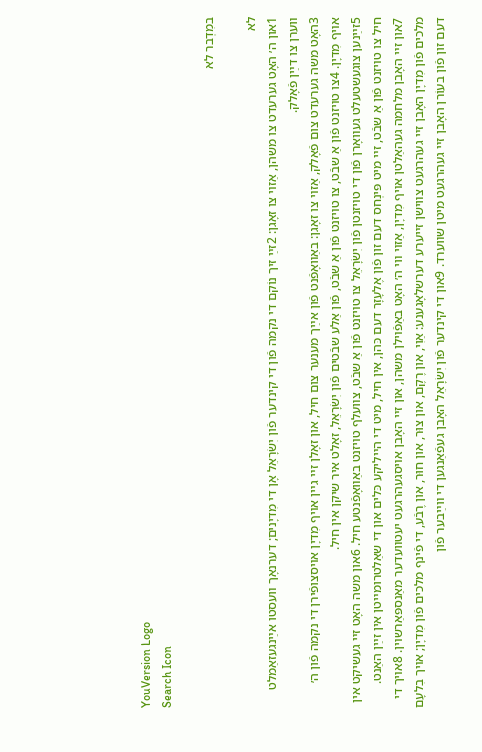YouVersion Logo
Search Icon

במִדְבר לא

לא
1און ה׳ האָט גערעדט צו משהן, אַזױ צו זאָגן: 2זײַ זיך נוֹקם די נקמה פֿון די קינדער פֿון יִשׂרָאֵל אָן די מִדיָנים; דערנאָך װעסטו אײַנגעזאַמלט װערן צו דײַן פֿאָלק.
3האָט משה גערעדט צום פֿאָלק, אַזױ צו זאָגן: באַװאָפֿנט פֿון אײַך מענער צום חיל, און זאָלן זײ גײן אױף מִדיָן אױסצופֿירן די נקמה פֿון ה׳ אױף מִדיָן. 4צו טױזנט פֿון אַ שבֿט, צו טױזנט פֿון אַ שבֿט, פֿון אַלע שבֿטים פֿון יִשׂרָאֵל, זאָלט איר שיקן אין חיל.
5זײַנען צוגעשטעלט געװאָרן פֿון די טױזנטן פֿון יִשׂרָאֵל צו טױזנט פֿון אַ שבֿט, צװעלף טױזנט באַװאָפֿנטע חיל. 6און משה האָט זײ געשיקט אין חיל צו טױזנט פֿון אַ שבֿט, זײ מיט פּינְחס דעם זון פֿון אֶלעָזָר דעם כּהן, אין חיל, מיט די הײליקע כּלים און די שאַלטרומײטן אין זײַן האַנט. 7און זײ האָבן מלחמה געהאַלטן אױף מִדיָן, אַזױ װי ה׳ האָט באַפֿױלן משהן, און זײ האָבן אױסגעהרגעט יעטװעדער מאַנספּאַרשױן. 8אױך די מלכים פֿון מִדיָן האָבן זײ געהרגעט צװישן זײערע דערשלאָגענע: אַוִי, און רֶקֶם, און צוּר, און חוּר, און רֶבֿע, די פֿינף מלכים פֿון מִדיָן; אױך בִלעָם דעם זון פֿון בעוֹרן האָבן זײ געהרגעט מיטן שװערד. 9און די קינדער פֿון יִשׂרָאֵל האָבן געפֿאַנגען די װײַבער פֿון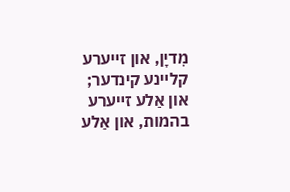מִדיָן, און זײערע קלײנע קינדער; און אַלע זײערע בהמות, און אַלע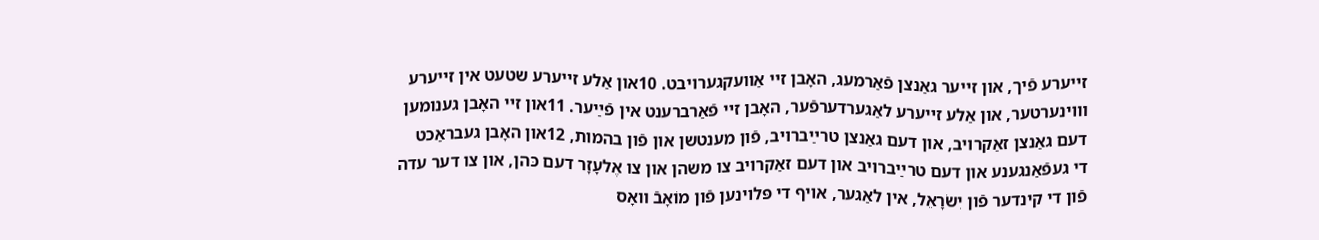זײערע פֿיך, און זײער גאַנצן פֿאַרמעג, האָבן זײ אַװעקגערױבט. 10און אַלע זײערע שטעט אין זײערע װױנערטער, און אַלע זײערע לאַגערדערפֿער, האָבן זײ פֿאַרברענט אין פֿײַער. 11און זײ האָבן גענומען דעם גאַנצן זאַקרױב, און דעם גאַנצן טרײַברױב, פֿון מענטשן און פֿון בהמות, 12און האָבן געבראַכט די געפֿאַנגענע און דעם טרײַברױב און דעם זאַקרױב צו משהן און צו אֶלעָזָר דעם כּהן, און צו דער עדה פֿון די קינדער פֿון יִשׂרָאֵל, אין לאַגער, אױף די פּלױנען פֿון מוֹאָבֿ װאָס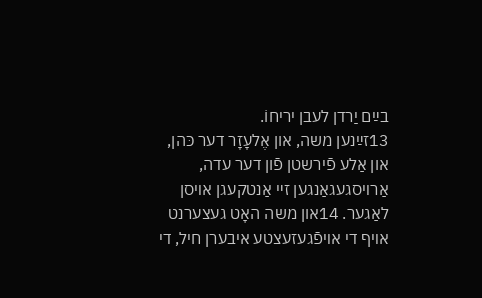בײַם יַרדן לעבן יריחוֹ.
13זײַנען משה, און אֶלעָזָר דער כּהן, און אַלע פֿירשטן פֿון דער עדה, אַרױסגעגאַנגען זײ אַנטקעגן אױסן לאַגער. 14און משה האָט געצערנט אױף די אױפֿגעזעצטע איבערן חיל, די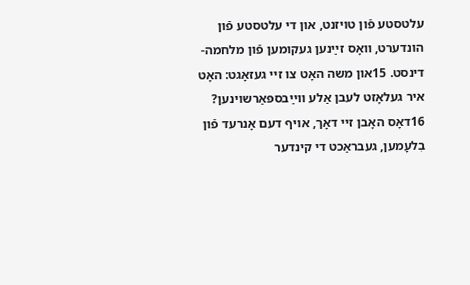עלטסטע פֿון טױזנט, און די עלטסטע פֿון הונדערט, װאָס זײַנען געקומען פֿון מלחמה-דינסט. 15און משה האָט צו זײ געזאָגט: האָט איר געלאָזט לעבן אַלע װײַבספּאַרשױנען? 16דאָס האָבן זײ דאָך, אױף דעם אָנרעד פֿון בִלעָמען, געבראַכט די קינדער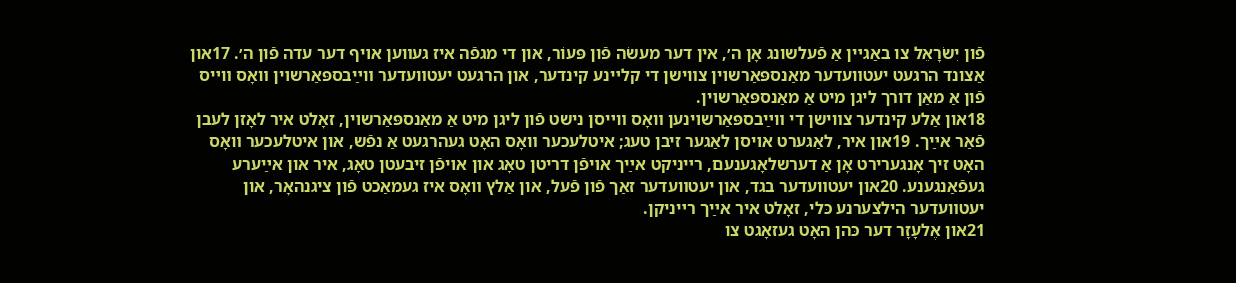פֿון יִשׂרָאֵל צו באַגײן אַ פֿעלשונג אָן ה׳, אין דער מעשׂה פֿון פּעוֹר, און די מגפֿה איז געװען אױף דער עדה פֿון ה׳. 17און אַצונד הרגעט יעטװעדער מאַנספּאַרשױן צװישן די קלײנע קינדער, און הרגעט יעטװעדער װײַבספּאַרשױן װאָס װײס פֿון אַ מאַן דורך ליגן מיט אַ מאַנספּאַרשױן.
18און אַלע קינדער צװישן די װײַבספּאַרשױנען װאָס װײסן נישט פֿון ליגן מיט אַ מאַנספּאַרשױן, זאָלט איר לאָזן לעבן פֿאַר אײַך. 19און איר, לאַגערט אױסן לאַגער זיבן טעג; איטלעכער װאָס האָט געהרגעט אַ נפֿש, און איטלעכער װאָס האָט זיך אָנגערירט אָן אַ דערשלאָגענעם, רײניקט אײַך אױפֿן דריטן טאָג און אױפֿן זיבעטן טאָג, איר און אײַערע געפֿאַנגענע. 20און יעטװעדער בגד, און יעטװעדער זאַך פֿון פֿעל, און אַלץ װאָס איז געמאַכט פֿון ציגנהאָר, און יעטװעדער הילצערנע כּלי, זאָלט איר אײַך רײניקן.
21און אֶלעָזָר דער כּהן האָט געזאָגט צו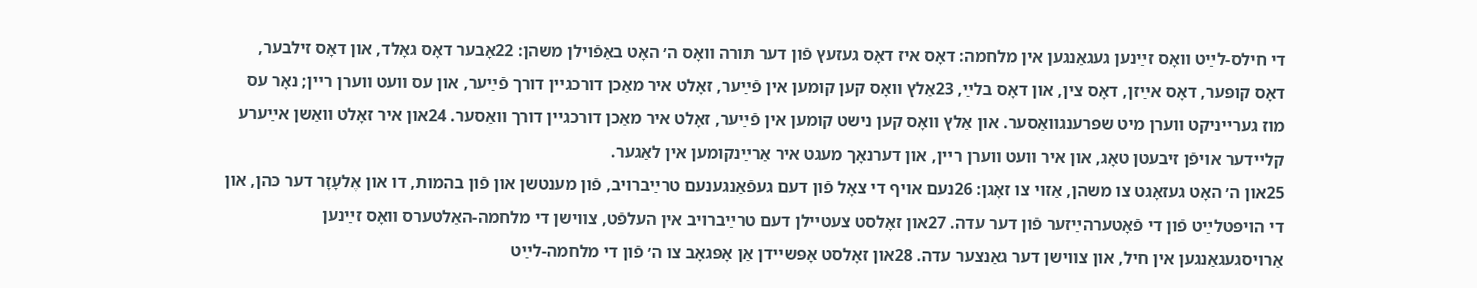די חילס-לײַט װאָס זײַנען געגאַנגען אין מלחמה: דאָס איז דאָס געזעץ פֿון דער תּורה װאָס ה׳ האָט באַפֿױלן משהן: 22אָבער דאָס גאָלד, און דאָס זילבער, דאָס קופּער, דאָס אײַזן, דאָס צין, און דאָס בלײַ, 23אַלץ װאָס קען קומען אין פֿײַער, זאָלט איר מאַכן דורכגײן דורך פֿײַער, און עס װעט װערן רײן; נאָר עס מוז גערײניקט װערן מיט שפּרענגװאַסער. און אַלץ װאָס קען נישט קומען אין פֿײַער, זאָלט איר מאַכן דורכגײן דורך װאַסער. 24און איר זאָלט װאַשן אײַערע קלײדער אױפֿן זיבעטן טאָג, און איר װעט װערן רײן, און דערנאָך מעגט איר אַרײַנקומען אין לאַגער.
25און ה׳ האָט געזאָגט צו משהן, אַזױ צו זאָגן: 26נעם אױף די צאָל פֿון דעם געפֿאַנגענעם טרײַברױב, פֿון מענטשן און פֿון בהמות, דו און אֶלעָזָר דער כּהן, און די הױפּטלײַט פֿון די פֿאָטערהײַזער פֿון דער עדה. 27און זאָלסט צעטײלן דעם טרײַברױב אין העלפֿט, צװישן די מלחמה-האַלטערס װאָס זײַנען אַרױסגעגאַנגען אין חיל, און צװישן דער גאַנצער עדה. 28און זאָלסט אָפּשײדן אַן אָפּגאָב צו ה׳ פֿון די מלחמה-לײַט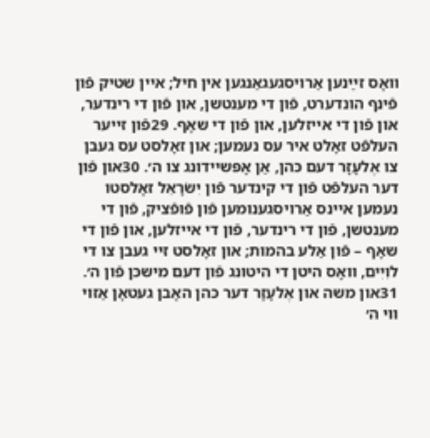װאָס זײַנען אַרױסגעגאַנגען אין חיל; אײן שטיק פֿון פֿינף הונדערט, פֿון די מענטשן, און פֿון די רינדער, און פֿון די אײזלען, און פֿון די שאָף. 29פֿון זײער העלפֿט זאָלט איר עס נעמען; און זאָלסט עס געבן צו אֶלעָזָר דעם כּהן, אַן אָפּשײדונג צו ה׳. 30און פֿון דער העלפֿט פֿון די קינדער פֿון יִשׂרָאֵל זאָלסטו נעמען אײנס אַרױסגענומען פֿון פֿופֿציק, פֿון די מענטשן, פֿון די רינדער, פֿון די אײזלען, און פֿון די שאָף – פֿון אַלע בהמות; און זאָלסט זײ געבן צו די לוִיִים, װאָס היטן די היטונג פֿון דעם מישכּן פֿון ה׳.
31און משה און אֶלעָזָר דער כּהן האָבן געטאָן אַזױ װי ה׳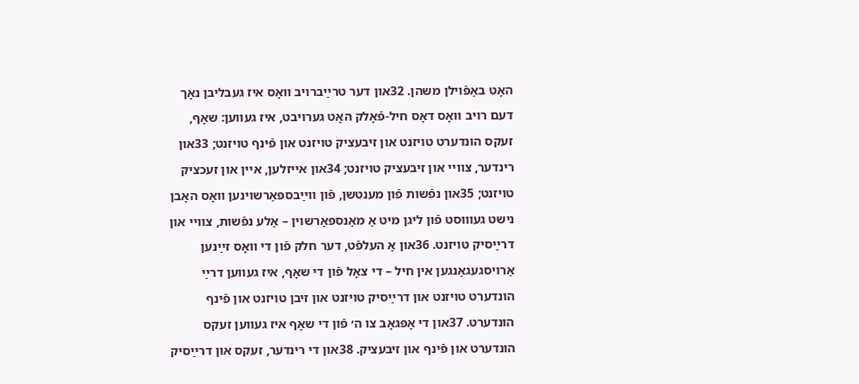האָט באַפֿױלן משהן. 32און דער טרײַברױב װאָס איז געבליבן נאָך דעם רױב װאָס דאָס חיל-פֿאָלק האָט גערױבט, איז געװען: שאָף, זעקס הונדערט טױזנט און זיבעציק טױזנט און פֿינף טױזנט; 33און רינדער, צװײ און זיבעציק טױזנט; 34און אײזלען, אײן און זעכציק טױזנט; 35און נפֿשות פֿון מענטשן, פֿון װײַבספּאַרשױנען װאָס האָבן נישט געװוּסט פֿון ליגן מיט אַ מאַנספּאַרשױן – אַלע נפֿשות, צװײ און דרײַסיק טױזנט. 36און אַ העלפֿט, דער חלק פֿון די װאָס זײַנען אַרױסגעגאַנגען אין חיל – די צאָל פֿון די שאָף, איז געװען דרײַ הונדערט טױזנט און דרײַסיק טױזנט און זיבן טױזנט און פֿינף הונדערט. 37און די אָפּגאָב צו ה׳ פֿון די שאָף איז געװען זעקס הונדערט און פֿינף און זיבעציק. 38און די רינדער, זעקס און דרײַסיק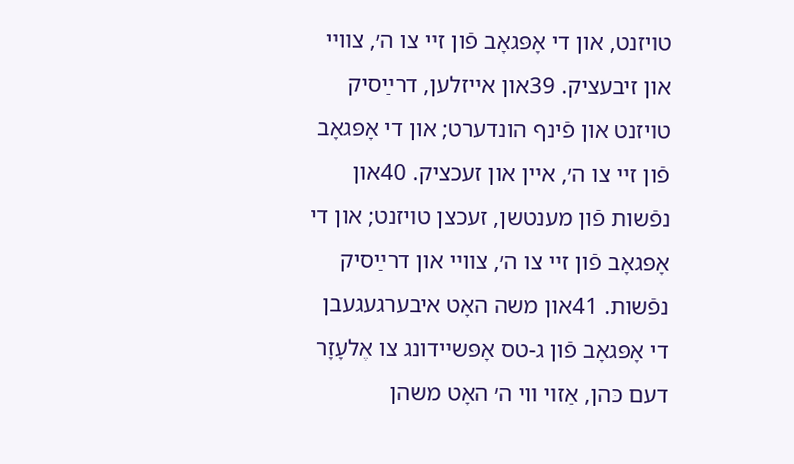טױזנט, און די אָפּגאָב פֿון זײ צו ה׳, צװײ און זיבעציק. 39און אײזלען, דרײַסיק טױזנט און פֿינף הונדערט; און די אָפּגאָב פֿון זײ צו ה׳, אײן און זעכציק. 40און נפֿשות פֿון מענטשן, זעכצן טױזנט; און די אָפּגאָב פֿון זײ צו ה׳, צװײ און דרײַסיק נפֿשות. 41און משה האָט איבערגעגעבן די אָפּגאָב פֿון ג-טס אָפּשײדונג צו אֶלעָזָר דעם כּהן, אַזױ װי ה׳ האָט משהן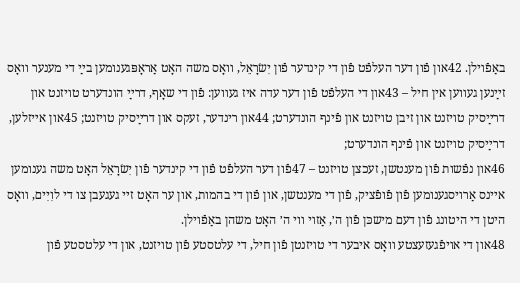באַפֿױלן. 42און פֿון דער העלפֿט פֿון די קינדער פֿון יִשׂרָאֵל, װאָס משה האָט אַראָפּגענומען בײַ די מענער װאָס זײַנען געװען אין חיל – 43און די העלפֿט פֿון דער עדה איז געװען: פֿון די שאָף, דרײַ הונדערט טױזנט און דרײַסיק טױזנט און זיבן טױזנט און פֿינף הונדערט; 44און רינדער, זעקס און דרײַסיק טױזנט; 45און אײזלען, דרײַסיק טױזנט און פֿינף הונדערט;
46און נפֿשות פֿון מענטשן, זעכצן טױזנט – 47פֿון דער העלפֿט פֿון די קינדער פֿון יִשׂרָאֵל האָט משה גענומען אײנס אַרױסגענומען פֿון פֿופֿציק, פֿון די מענטשן, און פֿון די בהמות, און ער האָט זײ געגעבן צו די לוִיִים, װאָס היטן די היטונג פֿון דעם מישכּן פֿון ה׳, אַזױ װי ה׳ האָט משהן באַפֿױלן.
48און די אױפֿגעזעצטע װאָס איבער די טױזנטן פֿון חיל, די עלטסטע פֿון טױזנט, און די עלטסטע פֿון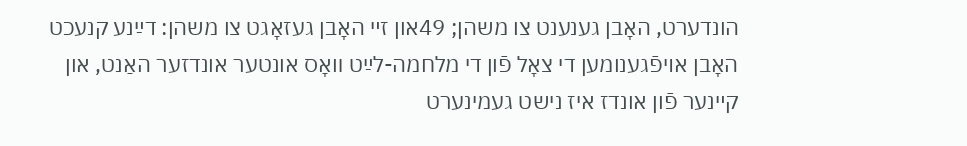הונדערט, האָבן גענענט צו משהן; 49און זײ האָבן געזאָגט צו משהן: דײַנע קנעכט האָבן אױפֿגענומען די צאָל פֿון די מלחמה-לײַט װאָס אונטער אונדזער האַנט, און קײנער פֿון אונדז איז נישט געמינערט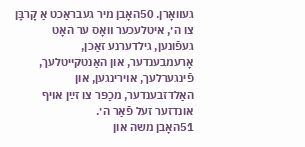געװאָרן. 50האָבן מיר געבראַכט אַ קָרבָּן צו ה׳, איטלעכער װאָס ער האָט געפֿונען, גילדערנע זאַכן, אָרעמבענדער, און האַנטקײטלעך, פֿינגערלעך, אױרינגען, און האַלדזבענדער, מכַפּר צו זײַן אױף אונדזער זעל פֿאַר ה׳.
51האָבן משה און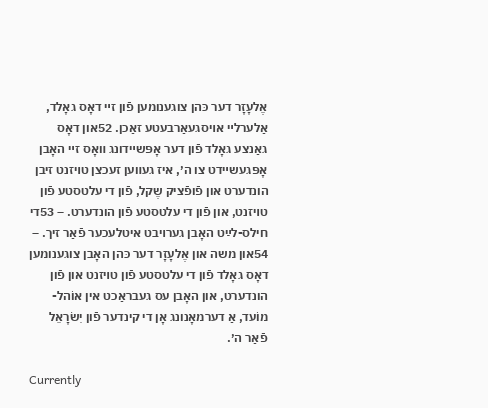אֶלעָזָר דער כּהן צוגענומען פֿון זײ דאָס גאָלד, אַלערלײ אױסגעאַרבעטע זאַכן. 52און דאָס גאַנצע גאָלד פֿון דער אָפּשײדונג װאָס זײ האָבן אָפּגעשײדט צו ה׳, איז געװען זעכצן טױזנט זיבן הונדערט און פֿופֿציק שֶקל, פֿון די עלטסטע פֿון טױזנט, און פֿון די עלטסטע פֿון הונדערט. – 53די חילס-לײַט האָבן גערױבט איטלעכער פֿאַר זיך. – 54און משה און אֶלעָזָר דער כּהן האָבן צוגענומען דאָס גאָלד פֿון די עלטסטע פֿון טױזנט און פֿון הונדערט, און האָבן עס געבראַכט אין אוֹהל-מוֹעד, אַ דערמאָנונג אָן די קינדער פֿון יִשׂרָאֵל פֿאַר ה׳.

Currently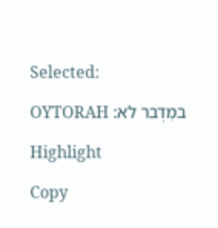Selected:

במִדְבר לא: OYTORAH

Highlight

Copy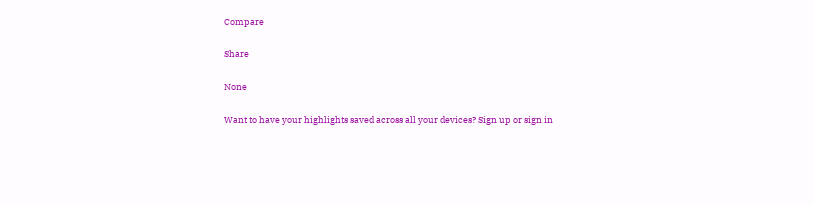Compare

Share

None

Want to have your highlights saved across all your devices? Sign up or sign in